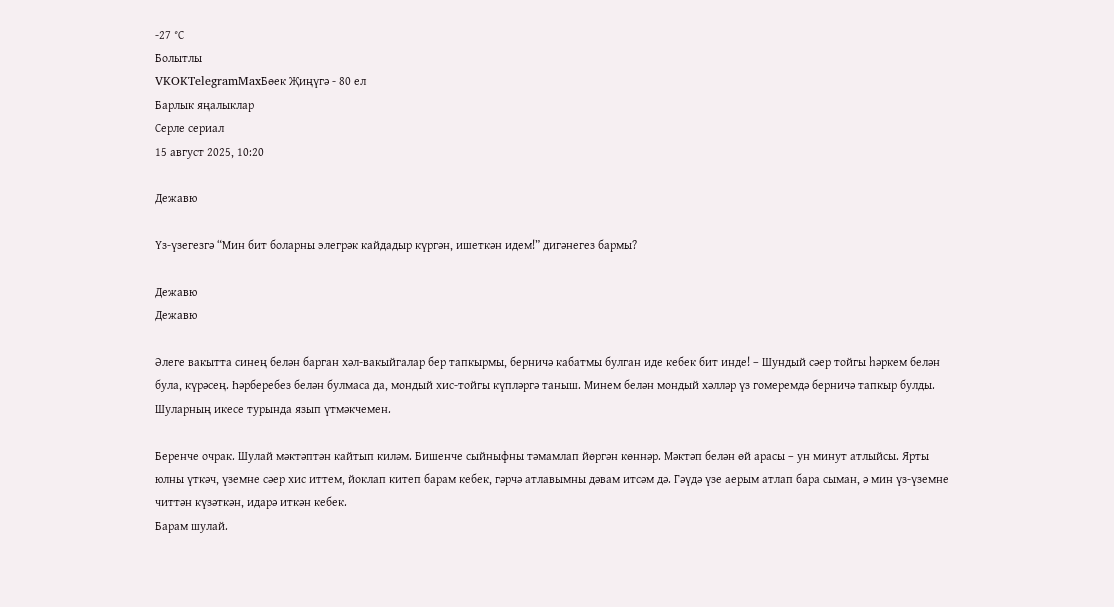-27 °С
Болытлы
VKOKTelegramMaxБөек Җиңүгә - 80 ел
Барлык яңалыклар
Серле сериал
15 август 2025, 10:20

Дежавю

Үз-үзегезгә “Мин бит боларны элегрәк кайдадыр күргән, ишеткән идем!” дигәнегез бармы?

Дежавю
Дежавю

Әлеге вакытта синең белән барган хәл-вакыйгалар бер тапкырмы, берничә кабатмы булган иде кебек бит инде! – Шундый сәер тойгы һәркем белән була, күрәсең. Һәрберебез белән булмаса да, мондый хис-тойгы күпләргә таныш. Минем белән мондый хәлләр үз гомеремдә берничә тапкыр булды. Шуларның икесе турында язып үтмәкчемен.

Беренче очрак. Шулай мәктәптән кайтып киләм. Бишенче сыйныфны тәмамлап йөргән көннәр. Мәктәп белән өй арасы – ун минут атлыйсы. Ярты юлны үткәч, үземне сәер хис иттем, йоклап китеп барам кебек, гәрчә атлавымны дәвам итсәм дә. Гәүдә үзе аерым атлап бара сыман, ә мин үз-үземне читтән күзәткән, идарә иткән кебек.
Барам шулай.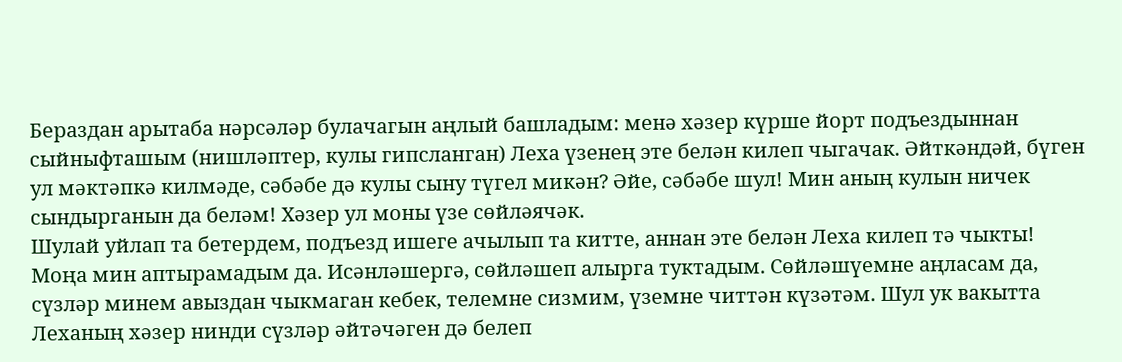Бераздан арытаба нәрсәләр булачагын аңлый башладым: менә хәзер күрше йорт подъездыннан сыйныфташым (нишләптер, кулы гипсланган) Леха үзенең эте белән килеп чыгачак. Әйткәндәй, бүген ул мәктәпкә килмәде, сәбәбе дә кулы сыну түгел микән? Әйе, сәбәбе шул! Мин аның кулын ничек сындырганын да беләм! Хәзер ул моны үзе сөйләячәк.
Шулай уйлап та бетердем, подъезд ишеге ачылып та китте, аннан эте белән Леха килеп тә чыкты! Моңа мин аптырамадым да. Исәнләшергә, сөйләшеп алырга туктадым. Сөйләшүемне аңласам да, сүзләр минем авыздан чыкмаган кебек, телемне сизмим, үземне читтән күзәтәм. Шул ук вакытта Леханың хәзер нинди сүзләр әйтәчәген дә белеп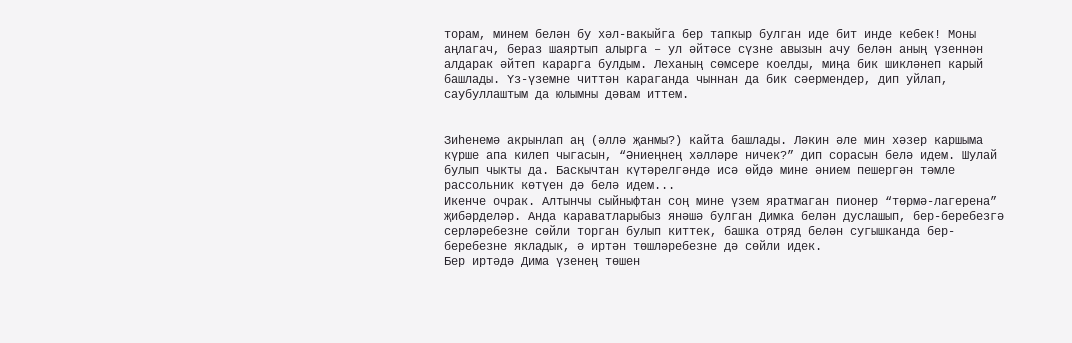торам, минем белән бу хәл-вакыйга бер тапкыр булган иде бит инде кебек! Моны аңлагач, бераз шаяртып алырга – ул әйтәсе сүзне авызын ачу белән аның үзеннән алдарак әйтеп карарга булдым. Леханың сөмсере коелды, миңа бик шикләнеп карый башлады. Үз-үземне читтән караганда чыннан да бик сәермендер, дип уйлап, саубуллаштым да юлымны дәвам иттем.


Зиһенемә акрынлап аң (әллә җанмы?) кайта башлады. Ләкин әле мин хәзер каршыма күрше апа килеп чыгасын, “Әниеңнең хәлләре ничек?” дип сорасын белә идем. Шулай булып чыкты да. Баскычтан күтәрелгәндә исә өйдә мине әнием пешергән тәмле рассольник көтүен дә белә идем...
Икенче очрак. Алтынчы сыйныфтан соң мине үзем яратмаган пионер “төрмә-лагерена” җибәрделәр. Анда караватларыбыз янәшә булган Димка белән дуслашып, бер-беребезгә серләребезне сөйли торган булып киттек, башка отряд белән сугышканда бер-беребезне якладык, ә иртән төшләребезне дә сөйли идек.
Бер иртәдә Дима үзенең төшен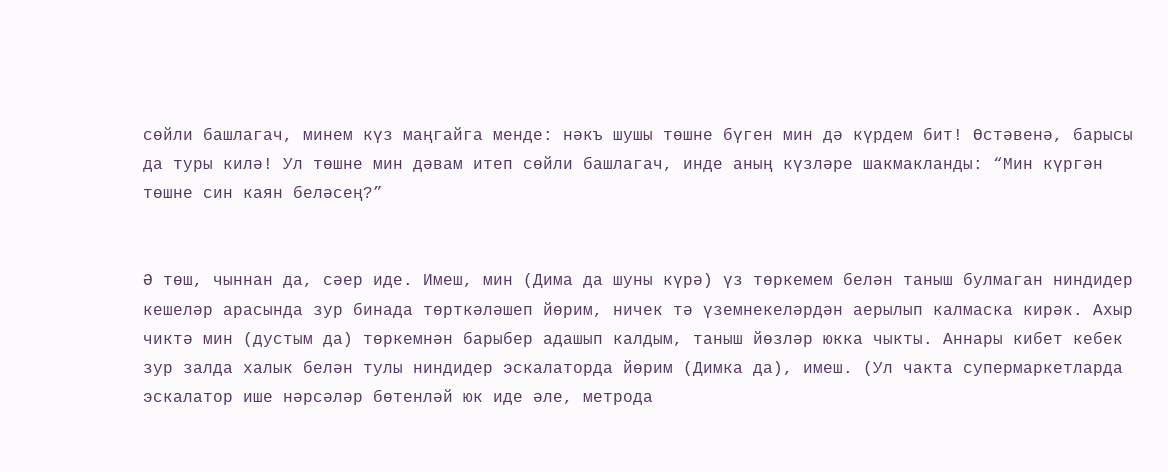сөйли башлагач, минем күз маңгайга менде: нәкъ шушы төшне бүген мин дә күрдем бит! Өстәвенә, барысы да туры килә! Ул төшне мин дәвам итеп сөйли башлагач, инде аның күзләре шакмакланды: “Мин күргән төшне син каян беләсең?”


Ә төш, чыннан да, сәер иде. Имеш, мин (Дима да шуны күрә) үз төркемем белән таныш булмаган ниндидер кешеләр арасында зур бинада төрткәләшеп йөрим, ничек тә үземнекеләрдән аерылып калмаска кирәк. Ахыр чиктә мин (дустым да) төркемнән барыбер адашып калдым, таныш йөзләр юкка чыкты. Аннары кибет кебек зур залда халык белән тулы ниндидер эскалаторда йөрим (Димка да), имеш. (Ул чакта супермаркетларда эскалатор ише нәрсәләр бөтенләй юк иде әле, метрода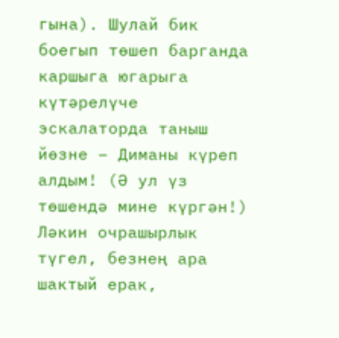гына). Шулай бик боегып төшеп барганда каршыга югарыга күтәрелүче эскалаторда таныш йөзне – Диманы күреп алдым! (Ә ул үз төшендә мине күргән!) Ләкин очрашырлык түгел, безнең ара шактый ерак,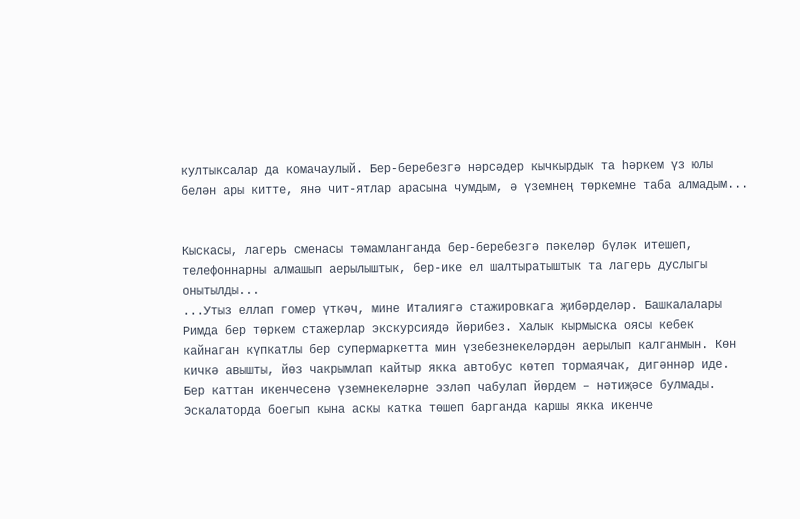култыксалар да комачаулый. Бер-беребезгә нәрсәдер кычкырдык та һәркем үз юлы белән ары китте, янә чит-ятлар арасына чумдым, ә үземнең төркемне таба алмадым...


Кыскасы, лагерь сменасы тәмамланганда бер-беребезгә пәкеләр бүләк итешеп, телефоннарны алмашып аерылыштык, бер-ике ел шалтыратыштык та лагерь дуслыгы онытылды...
...Утыз еллап гомер үткәч, мине Италиягә стажировкага җибәрделәр. Башкалалары Римда бер төркем стажерлар экскурсиядә йөрибез. Халык кырмыска оясы кебек кайнаган күпкатлы бер супермаркетта мин үзебезнекеләрдән аерылып калганмын. Көн кичкә авышты, йөз чакрымлап кайтыр якка автобус көтеп тормаячак, дигәннәр иде. Бер каттан икенчесенә үземнекеләрне эзләп чабулап йөрдем – нәтиҗәсе булмады. Эскалаторда боегып кына аскы катка төшеп барганда каршы якка икенче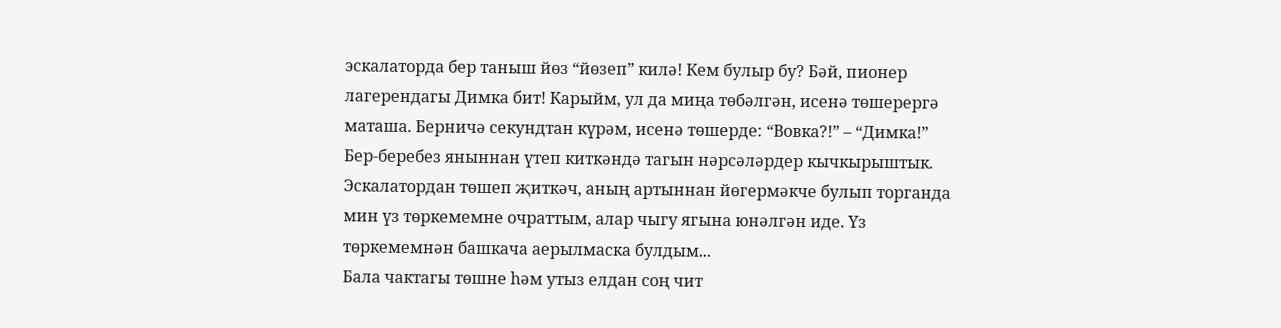эскалаторда бер таныш йөз “йөзеп” килә! Кем булыр бу? Бәй, пионер лагерендагы Димка бит! Карыйм, ул да миңа төбәлгән, исенә төшерергә маташа. Берничә секундтан күрәм, исенә төшерде: “Вовка?!” – “Димка!” Бер-беребез яныннан үтеп киткәндә тагын нәрсәләрдер кычкырыштык. Эскалатордан төшеп җиткәч, аның артыннан йөгермәкче булып торганда мин үз төркемемне очраттым, алар чыгу ягына юнәлгән иде. Үз төркемемнән башкача аерылмаска булдым...
Бала чактагы төшне һәм утыз елдан соң чит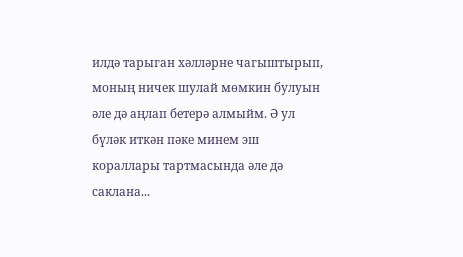илдә тарыган хәлләрне чагыштырып, моның ничек шулай мөмкин булуын әле дә аңлап бетерә алмыйм. Ә ул бүләк иткән пәке минем эш кораллары тартмасында әле дә саклана...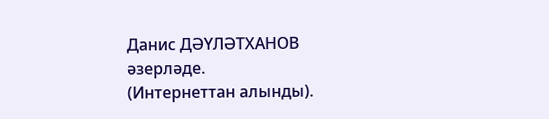Данис ДӘҮЛӘТХАНОВ әзерләде.
(Интернеттан алынды).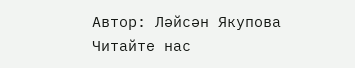Автор: Ләйсән Якупова
Читайте нас